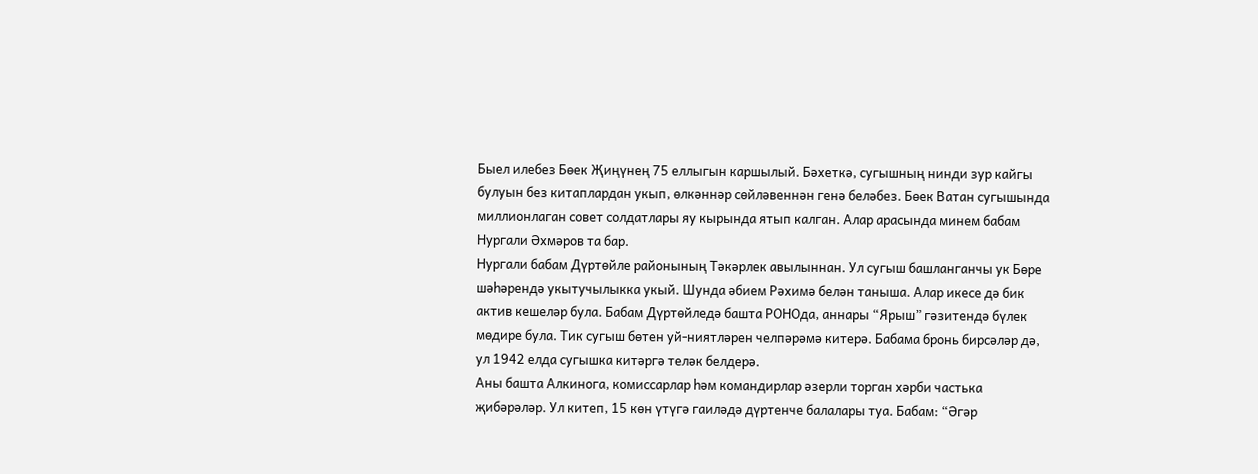Быел илебез Бөек Җиңүнең 75 еллыгын каршылый. Бәхеткә, сугышның нинди зур кайгы булуын без китаплардан укып, өлкәннәр сөйләвеннән генә беләбез. Бөек Ватан сугышында миллионлаган совет солдатлары яу кырында ятып калган. Алар арасында минем бабам Нургали Әхмәров та бар.
Нургали бабам Дүртөйле районының Тәкәрлек авылыннан. Ул сугыш башланганчы ук Бөре шәһәрендә укытучылыкка укый. Шунда әбием Рәхимә белән таныша. Алар икесе дә бик актив кешеләр була. Бабам Дүртөйледә башта РОНОда, аннары “Ярыш” гәзитендә бүлек мөдире була. Тик сугыш бөтен уй-ниятләрен челпәрәмә китерә. Бабама бронь бирсәләр дә, ул 1942 елда сугышка китәргә теләк белдерә.
Аны башта Алкинога, комиссарлар һәм командирлар әзерли торган хәрби частька җибәрәләр. Ул китеп, 15 көн үтүгә гаиләдә дүртенче балалары туа. Бабам: “Әгәр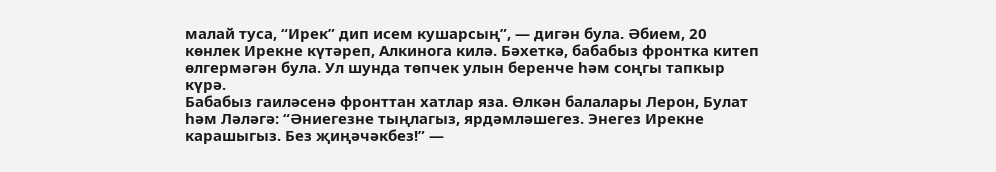малай туса, “Ирек” дип исем кушарсың”, — дигән була. Әбием, 20 көнлек Ирекне күтәреп, Алкинога килә. Бәхеткә, бабабыз фронтка китеп өлгермәгән була. Ул шунда төпчек улын беренче һәм соңгы тапкыр күрә.
Бабабыз гаиләсенә фронттан хатлар яза. Өлкән балалары Лерон, Булат һәм Ләләгә: “Әниегезне тыңлагыз, ярдәмләшегез. Энегез Ирекне карашыгыз. Без җиңәчәкбез!” —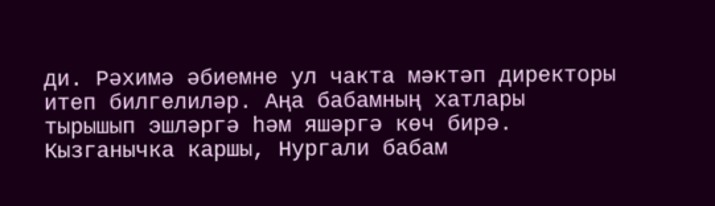ди. Рәхимә әбиемне ул чакта мәктәп директоры итеп билгелиләр. Аңа бабамның хатлары тырышып эшләргә һәм яшәргә көч бирә.
Кызганычка каршы, Нургали бабам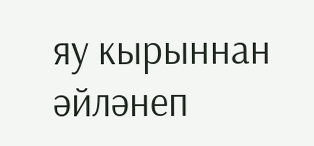яу кырыннан әйләнеп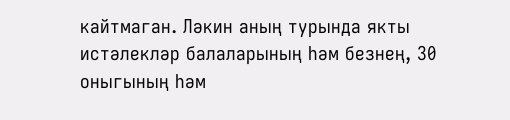кайтмаган. Ләкин аның турында якты истәлекләр балаларының һәм безнең, 30 оныгының һәм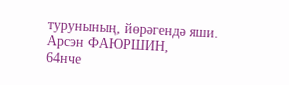турунының, йөрәгендә яши.
Арсэн ФАЮРШИН,
64нче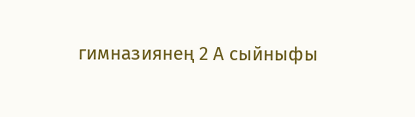гимназиянең 2 А сыйныфы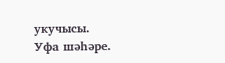укучысы.
Уфа шәһәре.